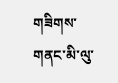གཟིགས་གནང་མི་ལུ་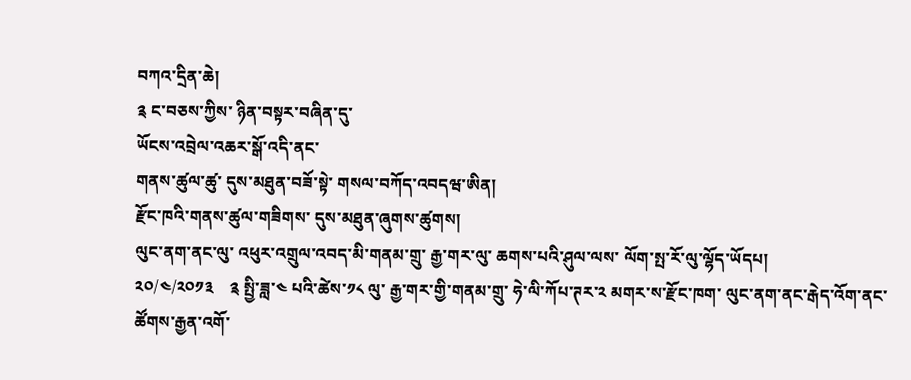བཀའ་དྲིན་ཆེ།
༉ ང་བཅས་ཀྱིས་ ཉིན་བསྟར་བཞིན་དུ་
ཡོངས་འབྲེལ་འཆར་སྒོ་འདི་ནང་
གནས་ཚུལ་ཚུ་ དུས་མཐུན་བཟོ་སྟེ་ གསལ་བཀོད་འབདཝ་ཨིན།
རྫོང་ཁའི་གནས་ཚུལ་གཟིགས་ དུས་མཐུན་ཞུགས་ཚུགས།
ལུང་ནག་ནང་ལུ་ འཕུར་འགྲུལ་འབད་མི་གནམ་གྲུ་ རྒྱ་གར་ལུ་ ཆགས་པའི་ཤུལ་ལས་ ལོག་སྤ་རོ་ལུ་ལྷོད་ཡོདཔ།
༢༠/༤/༢༠༡༣    ༉ སྤྱི་ཟླ་༤ པའི་ཚེས་༡༨ ལུ་ རྒྱ་གར་གྱི་གནམ་གྲུ་ ཧེ་ལི་ཀོཔ་ཊར་༢ མགར་ས་རྫོང་ཁག་ ལུང་ནག་ནང་རྒེད་འོག་ནང་ ཚོགས་རྒྱན་འགོ་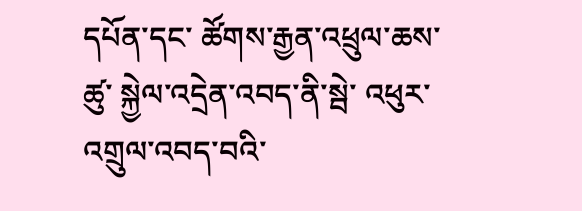དཔོན་དང་ ཚོགས་རྒྱན་འཕྲུལ་ཆས་ཚུ་ སྐྱེལ་འདྲེན་འབད་ནི་སྦེ་ འཕུར་འགྲུལ་འབད་བའི་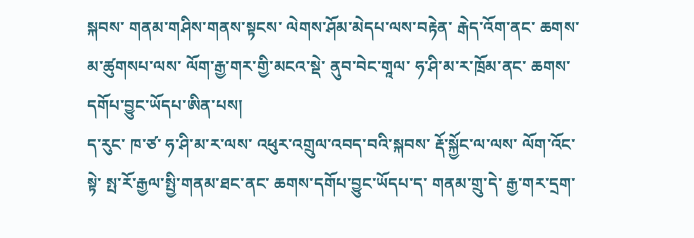སྐབས་ གནམ་གཤིས་གནས་སྟངས་ ལེགས་ཤོམ་མེདཔ་ལས་བརྟེན་ རྒེད་འོག་ནང་ ཆགས་མ་ཚུགསཔ་ལས་ ལོག་རྒྱ་གར་གྱི་མངའ་སྡེ་ ནུབ་བེང་གཱལ་ ཧ་ཤི་མ་ར་ཁྲོམ་ནང་ ཆགས་དགོཔ་བྱུང་ཡོདཔ་ཨིན་པས།
ད་རུང་ ཁ་ཙ་ ཧ་ཤི་མ་ར་ལས་ འཕུར་འགྲུལ་འབད་བའི་སྐབས་ རྡོ་སྐྱོང་ལ་ལས་ ལོག་འོང་སྟེ་ སྤ་རོ་རྒྱལ་སྤྱི་གནམ་ཐང་ནང་ ཆགས་དགོཔ་བྱུང་ཡོདཔ་ད་ གནམ་གྲུ་དེ་ རྒྱ་གར་དྲག་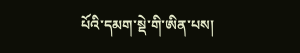པོའི་དམག་སྡེ་གི་ཨིན་པས།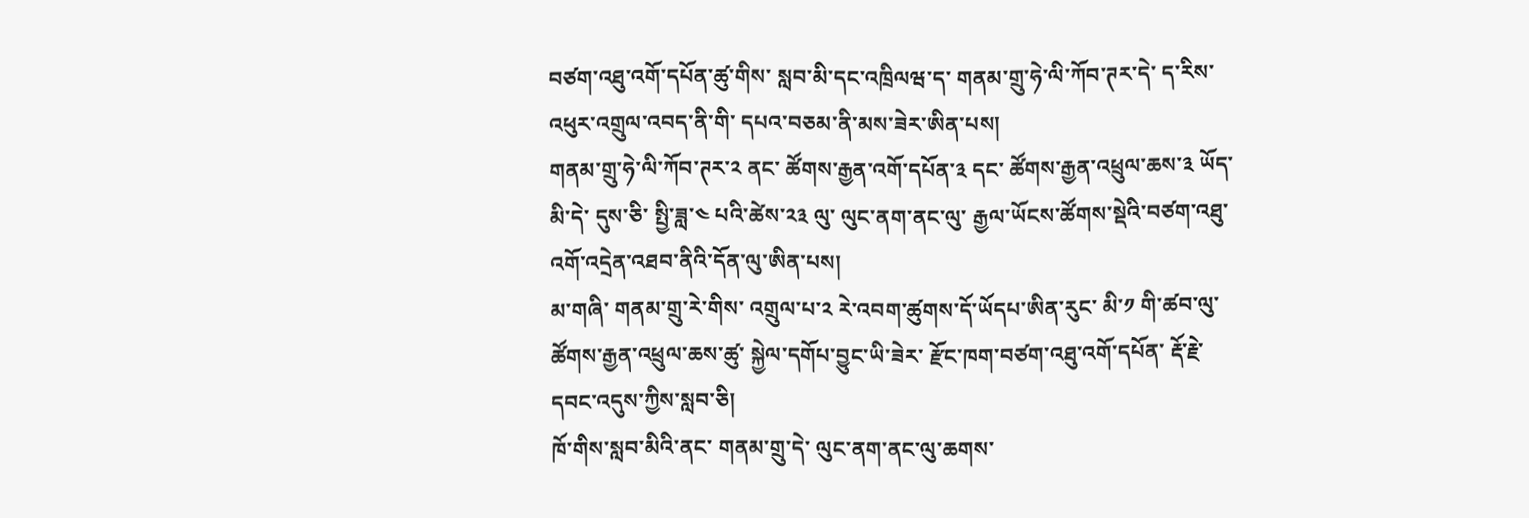བཙག་འཐུ་འགོ་དཔོན་ཚུ་གིས་ སླབ་མི་དང་འཁྲིལཝ་ད་ གནམ་གྲུ་ཧེ་ལི་ཀོབ་ཊར་དེ་ ད་རིས་ འཕུར་འགྲུལ་འབད་ནི་གི་ དཔའ་བཅམ་ནི་མས་ཟེར་ཨིན་པས།
གནམ་གྲུ་ཧེ་ལི་ཀོབ་ཊར་༢ ནང་ ཚོགས་རྒྱན་འགོ་དཔོན་༣ དང་ ཚོགས་རྒྱན་འཕྲུལ་ཆས་༣ ཡོད་མི་དེ་ དུས་ཅི་ སྤྱི་ཟླ་༤ པའི་ཚེས་༢༣ ལུ་ ལུང་ནག་ནང་ལུ་ རྒྱལ་ཡོངས་ཚོགས་སྡེའི་བཙག་འཐུ་ འགོ་འདྲེན་འཐབ་ནིའི་དོན་ལུ་ཨིན་པས།
མ་གཞི་ གནམ་གྲུ་རེ་གིས་ འགྲུལ་པ་༢ རེ་འབག་ཚུགས་དོ་ཡོདཔ་ཨིན་རུང་ མི་༡ གི་ཚབ་ལུ་ ཚོགས་རྒྱན་འཕྲུལ་ཆས་ཚུ་ སྐྱེལ་དགོཔ་བྱུང་ཡི་ཟེར་ རྫོང་ཁག་བཙག་འཐུ་འགོ་དཔོན་ རྡོ་རྗེ་དབང་འདུས་ཀྱིས་སླབ་ཅི།
ཁོ་གིས་སླབ་མིའི་ནང་ གནམ་གྲུ་དེ་ ལུང་ནག་ནང་ལུ་ཆགས་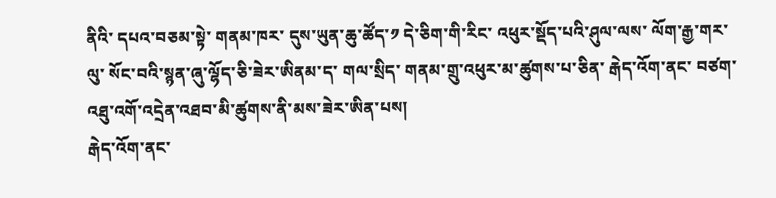ནིའི་ དཔའ་བཅམ་སྟེ་ གནམ་ཁར་ དུས་ཡུན་ཆུ་ཚོད་༡ དེ་ཅིག་གི་རིང་ འཕུར་སྡོད་པའི་ཤུལ་ལས་ ལོག་རྒྱ་གར་ལུ་ སོང་བའི་སྙན་ཞུ་ལྷོད་ཅི་ཟེར་ཨིནམ་ད་ གལ་སྲིད་ གནམ་གྲུ་འཕུར་མ་ཚུགས་པ་ཅིན་ རྒེད་འོག་ནང་ བཙག་འཐུ་འགོ་འདྲེན་འཐབ་མི་ཚུགས་ནི་མས་ཟེར་ཨིན་པས།
རྒེད་འོག་ནང་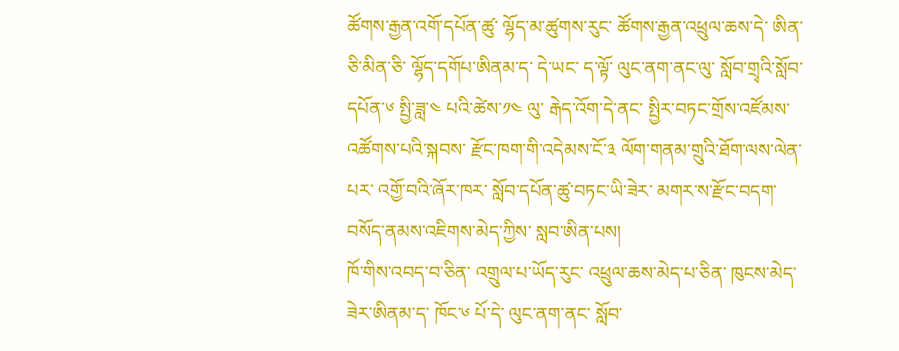ཚོགས་རྒྱན་འགོ་དཔོན་ཚུ་ ལྷོད་མ་ཚུགས་རུང་ ཚོགས་རྒྱན་འཕྲུལ་ཆས་དེ་ ཨིན་ཅི་མིན་ཅི་ ལྷོད་དགོཔ་ཨིནམ་ད་ དེ་ཡང་ ད་ལྟོ་ ལུང་ནག་ནང་ལུ་ སློབ་གྲྭའི་སློབ་དཔོན་༦ སྤྱི་ཟླ་༤ པའི་ཚེས་༡༤ ལུ་ རྒེད་འོག་དེ་ནང་ སྤྱིར་བཏང་གྲོས་འཛོམས་འཚོགས་པའི་སྐབས་ རྫོང་ཁག་གི་འདེམས་ངོ་༣ ལོག་གནམ་གྲུའི་ཐོག་ལས་ལེན་པར་ འགྱོ་བའི་ཞོར་ཁར་ སློབ་དཔོན་ཚུ་བཏང་ཡི་ཟེར་ མགར་ས་རྫོང་བདག་ བསོད་ནམས་འཇིགས་མེད་ཀྱིས་ སླབ་ཨིན་པས།
ཁོ་གིས་འབད་བ་ཅིན་ འགྲུལ་པ་ཡོད་རུང་ འཕྲུལ་ཆས་མེད་པ་ཅིན་ ཁུངས་མེད་ཟེར་ཨིནམ་ད་ ཁོང་༦ པོ་དེ་ ལུང་ནག་ནང་ སློབ་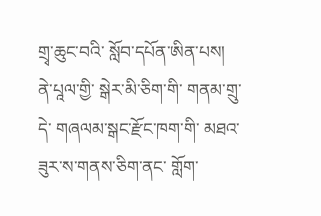གྲྭ་ཆུང་བའི་ སློབ་དཔོན་ཨིན་པས།
ནེ་པཱལ་གྱི་ སྒེར་མི་ཅིག་གི་ གནམ་གྲུ་དེ་ གཞལམ་སྒང་རྫོང་ཁག་གི་ མཐའ་ཟུར་ས་གནས་ཅིག་ནང་ གློག་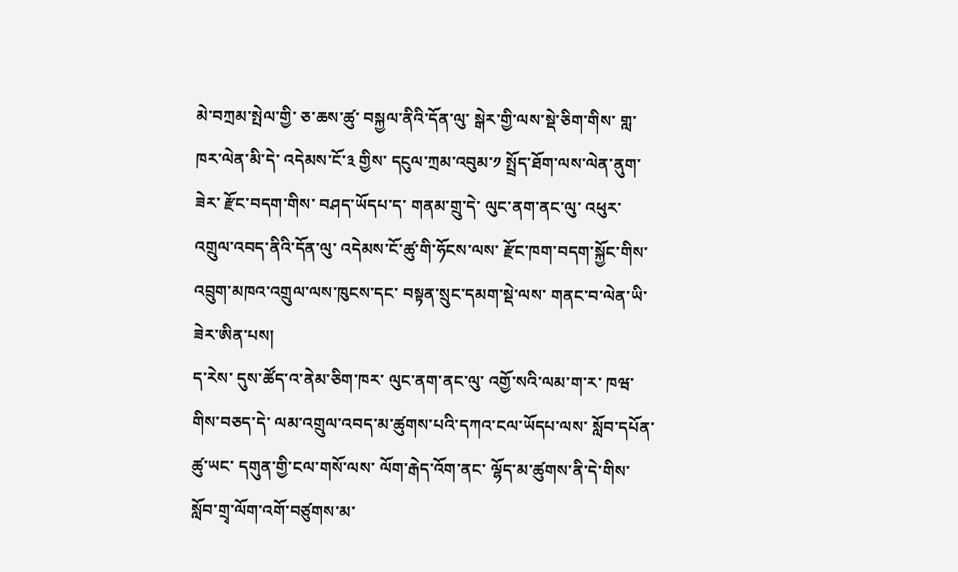མེ་བཀྲམ་སྤེལ་གྱི་ ཅ་ཆས་ཚུ་ བསྐྱལ་ནིའི་དོན་ལུ་ སྒེར་གྱི་ལས་སྡེ་ཅིག་གིས་ གླ་ཁར་ལེན་མི་དེ་ འདེམས་ངོ་༣ གྱིས་ དངུལ་ཀྲམ་འབུམ་༡ སྤྲོད་ཐོག་ལས་ལེན་ནུག་ཟེར་ རྫོང་བདག་གིས་ བཤད་ཡོདཔ་ད་ གནམ་གྲུ་དེ་ ལུང་ནག་ནང་ལུ་ འཕུར་འགྲུལ་འབད་ནིའི་དོན་ལུ་ འདེམས་ངོ་ཚུ་གི་ཧོངས་ལས་ རྫོང་ཁག་བདག་སྐྱོང་གིས་ འབྲུག་མཁའ་འགྲུལ་ལས་ཁུངས་དང་ བསྟན་སྲུང་དམག་སྡེ་ལས་ གནང་བ་ལེན་ཡི་ཟེར་ཨིན་པས།
ད་རེས་ དུས་ཚོད་འ་ནེམ་ཅིག་ཁར་ ལུང་ནག་ནང་ལུ་ འགྱོ་སའི་ལམ་ག་ར་ ཁཝ་གིས་བཅད་དེ་ ལམ་འགྲུལ་འབད་མ་ཚུགས་པའི་དཀའ་ངལ་ཡོདཔ་ལས་ སློབ་དཔོན་ཚུ་ཡང་ དགུན་གྱི་ངལ་གསོ་ལས་ ལོག་རྒེད་འོག་ནང་ ལྷོད་མ་ཚུགས་ནི་དེ་གིས་ སློབ་གྲྭ་ལོག་འགོ་བཙུགས་མ་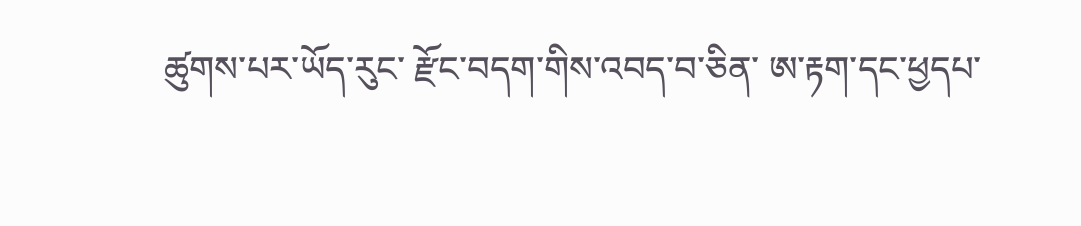ཚུགས་པར་ཡོད་རུང་ རྫོང་བདག་གིས་འབད་བ་ཅིན་ ཨ་རྟག་དང་ཕྱདཔ་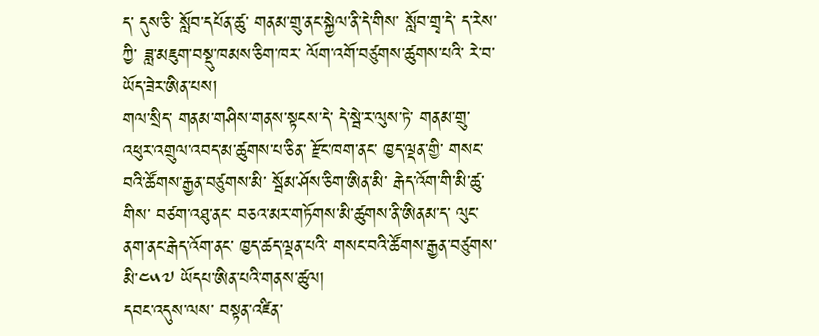ད་ དུས་ཅི་ སློབ་དཔོན་ཚུ་ གནམ་གྲུ་ནང་སྐྱེལ་ནི་དེ་གིས་ སློབ་གྲྭ་དེ་ ད་རེས་ཀྱི་ ཟླ་མཇུག་བསྡུ་ཁམས་ཅིག་ཁར་ ལོག་འགོ་བཙུགས་ཚུགས་པའི་ རེ་བ་ཡོད་ཟེར་ཨིན་པས།
གལ་སྲིད་ གནམ་གཤིས་གནས་སྟངས་དེ་ དེ་སྦེ་ར་ལུས་ཏེ་ གནམ་གྲུ་འཕུར་འགྲུལ་འབད་མ་ཚུགས་པ་ཅིན་ རྫོང་ཁག་ནང་ ཁྱད་ལྡན་གྱི་ གསང་བའི་ཚོགས་རྒྱན་བཙུགས་མི་ སྦོམ་ཤོས་ཅིག་ཨིན་མི་ རྒེད་འོག་གི་མི་ཚུ་གིས་ བཙག་འཐུ་ནང་ བཅའ་མར་གཏོགས་མི་ཚུགས་ནི་ཨིནམ་ད་ ལུང་ནག་ནང་རྒེད་འོག་ནང་ ཁྱད་ཚད་ལྡན་པའི་ གསང་བའི་ཚོགས་རྒྱན་བཙུགས་མི་༤༥༧ ཡོདཔ་ཨིན་པའི་གནས་ཚུལ།
དབང་འདུས་ལས་ བསྟན་འཛིན་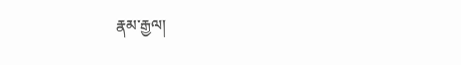རྣམ་རྒྱལ།